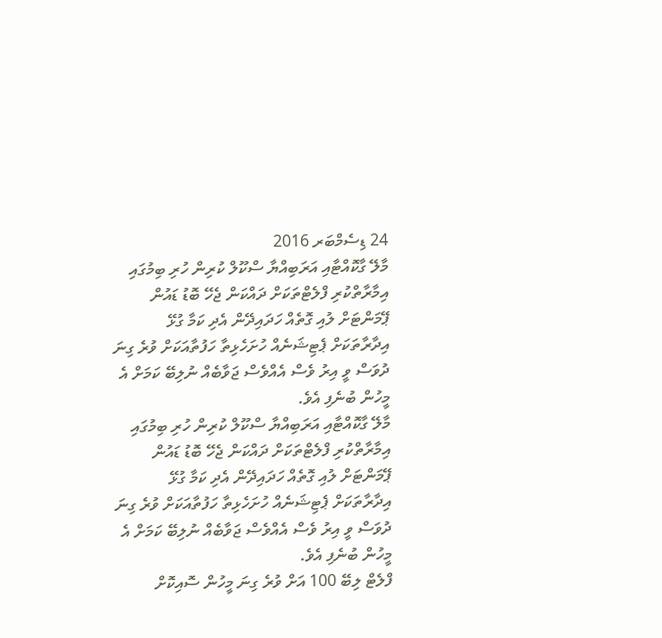24 ޑިސެމްބަރ 2016
މާލޭ ގާކޮއްޓާއި އަރަބިއްޔާ ސްކޫލް ކުރިން ހުރި ބިމުގައި އިމާރާތްކުރި ފްލެޓްތަކަށް ދައްކަން ޖެހޭ ބޮޑު ޑައުން ޕޭމަންޓަށް ލުއި ގޮތެއް ހަދައިދޭން އެދި ކަމާ ގުޅޭ އިދާރާތަކަށް ޕެޓިޝަނެއް ހުށަހެޅިތާ ހަފުތާއަކަށް ވުރެ ގިނަ ދުވަސް ވީ އިރު ވެސް އެއްވެސް ޖަވާބެއް ނުލިބޭ ކަމަށް އެ މީހުން ބުނެފި އެވެ.
މާލޭ ގާކޮއްޓާއި އަރަބިއްޔާ ސްކޫލް ކުރިން ހުރި ބިމުގައި އިމާރާތްކުރި ފްލެޓްތަކަށް ދައްކަން ޖެހޭ ބޮޑު ޑައުން ޕޭމަންޓަށް ލުއި ގޮތެއް ހަދައިދޭން އެދި ކަމާ ގުޅޭ އިދާރާތަކަށް ޕެޓިޝަނެއް ހުށަހެޅިތާ ހަފުތާއަކަށް ވުރެ ގިނަ ދުވަސް ވީ އިރު ވެސް އެއްވެސް ޖަވާބެއް ނުލިބޭ ކަމަށް އެ މީހުން ބުނެފި އެވެ.
ފްލެޓް ލިބޭ 100 އަށް ވުރެ ގިނަ މީހުން ސޮއިކޮށް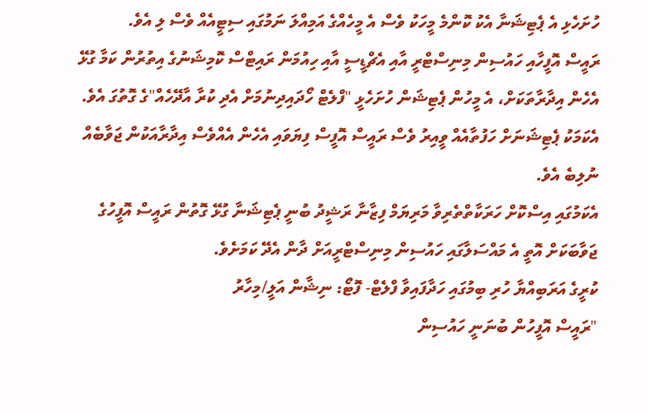ހުށަހެޅި އެ ޕެޓިޝަނާ އެކު ކޮންމެ މީހަކު ވެސް އެ މީހެއްގެ އަމިއްލަ ނަމުގައި ސިޓީއެއް ވެސް ލި އެވެ.
ރައީސް އޮފީހާއި ހައުސިން މިނިސްޓްރީ އާއި އެޗްޑީސީ އާއި ހިއުމަން ރައިޓްސް ކޮމިޝަނުގެ އިތުރުން ކަމާ ގުޅޭ އެހެން އިދާރާތަކަށް، އެ މީހުން ޕެޓިޝަން ހުށަހެޅީ "ފްލެޓް ހޯދައިދިނުމަށް އެދި ކުރާ އާދޭހެއް"ގެ ގޮތުގަ އެވެ.
އެކަމަކު ޕެޓިޝަނަށް ހަފުތާއެއް ވީއިރު ވެސް ރައީސް އޮފީސް ފިޔަވައި އެހެން އެއްވެސް އިދާރާއަކުން ޖަވާބެއް ނުލިބެ އެވެ.
އެކަމުގައި އިސްކޮށް ހަރަކާތްތެރިވާ މަރިޔަމް ފިޒާނާ ރަޝީދު ބުނީ ޕެޓިޝަނާ ގުޅޭ ގޮތުން ރައީސް އޮފީހުގެ ޖަވާބަކަށް އޮތީ އެ މައްސަލާގައި ހައުސިން މިނިސްޓްރީއަށް ދާން އެދޭ ކަމަށެވެ.
ކުރީގެ އަރަބިއްޔާ ހުރި ބިމުގައި ހަދާފައިވާ ފްލެޓް- ފޮޓޯ: ނިޝާން އަލީ/މިހާރު
"ރައީސް އޮފީހުން ބުނަނީ ހައުސިން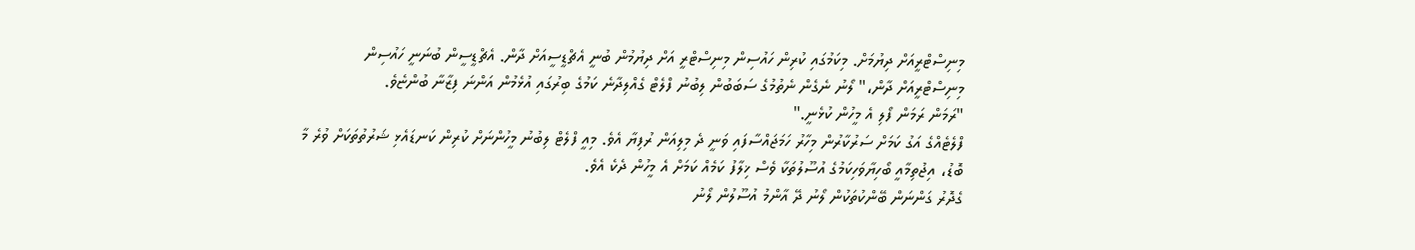މިނިސްޓްރީއަށް ދިޔުމަށް. މިކަމުގައި ކުރިން ހައުސިން މިނިސްޓްރީ އަށް ދިޔުމުން ބުނީ އެޗްޑީސީއަށް ދާން. އެޗްޑީސީން ބުނަނީ ހައުސިން މިނިސްޓްރީއަށް ދާން،" ލޯނު ނެގެން ނެތުމުގެ ސަބަބުން ލިބުނު ފްލެޓް ގެއްލިދާނެ ކަމުގެ ބިރުގައި އުޅެމުން އަންނަ ފިޒާނާ ބުންޏެވެ.
"ރަމަން ރަމަން ފޯލި އެ މީހުން ކުޅެނީ."
ފްލެޓެއްގެ އަގު ކަމަށް ސަރުކާރުން މިހާރު ހަމަޖައްސާފައި ވަނީ ދެ މިލިއަން ރުފިޔާ އެވެ. މިއީ ފްލެޓް ލިބުނު މީހުންނަށް ކުރިން ކަނޑައެޅި ޝަރުތުތަކަށް ވުރެ މާ ބޮޑު، އިޖުތިމާއީ ބޯހިޔާވަހިކަމުގެ އުސޫލުތަކާ ވެސް ޚިލާފު ކަމެއް ކަމަށް އެ މީހުން ދެކެ އެވެ.
ގެދޮރު ގަންނަން ބޭންކުތަކުން ލޯނު ދޭ އާންމު އުސޫލުން ލޯނު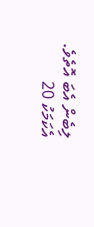ލިބެން އެބަ އޮތެވެ. އެކަމަކު 20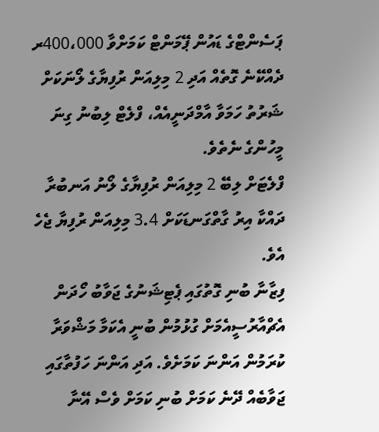ޕަސެންޓްގެ ޑައުން ޕޭމަންޓް ކަމަށްވާ 400،000ރ ދެއްކޭނެ ގޮތެއް އަދި 2 މިލިއަން ރުފިޔާގެ ލޯނަކަށް ޝަރުތު ހަމަވާ އާމްދަނީއެއް، ފްލެޓް ލިބުނު ގިނަ މީހުންގެ ނެތެވެ.
ފްލެޓަށް ލިބޭ 2 މިލިއަން ރުފިޔާގެ ލޯނު އަނބުރާ ދައްކާ އިރު ގާތްގަނޑަކަށް 3.4 މިލިއަން ރުފިޔާ ޖެހެ އެވެ.
ފިޒާނާ ބުނި ގޮތުގައި ޕެޓިޝަނުގެ ޖަވާބު ހޯދަން އެޗްއާރުސީއެމަށް ގުޅުމުން ބުނީ އެކަމާ މަޝްވަރާ ކުރަމުން އަންނަ ކަމަށެވެ. އަދި އަންނަ ހަފުތާގައި ޖަވާބެއް ދޭނެ ކަމަށް ބުނި ކަމަށް ވެސް އޭނާ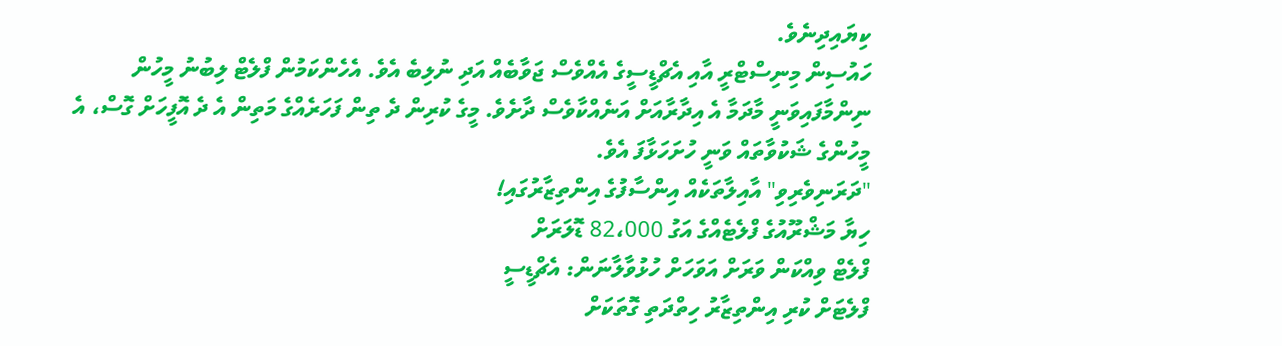ކިޔައިދިނެވެ.
ހައުސިން މިނިސްޓްރީ އާއި އެޗްޑީސީގެ އެއްވެސް ޖަވާބެއް އަދި ނުލިބެ އެވެ. އެހެންކަމުން ފްލެޓް ލިބުނު މީހުން ނިންމާފައިވަނީ މާދަމާ އެ އިދާރާއަށް އަނެއްކާވެސް ދާށެވެ. މީގެ ކުރިން ދެ ތިން ފަހަރެއްގެ މަތިން އެ ދެ އޮފީހަށް ގޮސް، އެ މީހުންގެ ޝަކުވާތައް ވަނީ ހުށަހަޅާފަ އެވެ.
"ދަރަނިވެރިވި" އާއިލާތަކެއް އިންސާފުގެ އިންތިޒާރުގައި!
ހިޔާ މަޝްރޫއުގެ ފްލެޓެއްގެ އަގު 82،000 ޑޮލަރަށް
ފްލެޓް ވިއްކަން ވަރަށް އަވަހަށް ހުޅުވާލާނަން: އެޗްޑީސީ
ފްލެޓަށް ކުރި އިންތިޒާރު ހިތްދަތި ގޮތަކަށް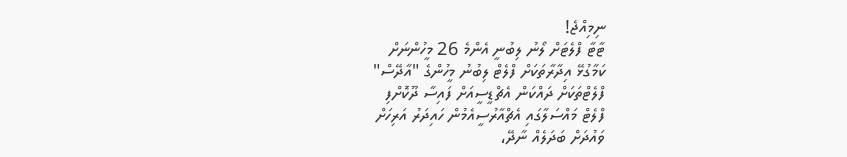ނިމިއްޖެ!
ޓާޓާ ފްލެޓަށް ލޯނު ލިބުނީ އެންމެ 26 މީހުންނަށް
ކަމާގުޅޭ އިދާރާތަކަށް ފްލެޓް ލިބުނު މީހުންގެ "އާދޭސް"
ފްލެޓްތަކަށް ދައްކަން އެޗްޑީސީއަށް ފައިސާ ދޫކޮށްފި
ފްލެޓް މައްސަލާގައި އެޗްއާރުސީއެމުން ހައިދަރު އަރިހަށް
ވައުދަށް ބަދަލެއް ނާދޭ،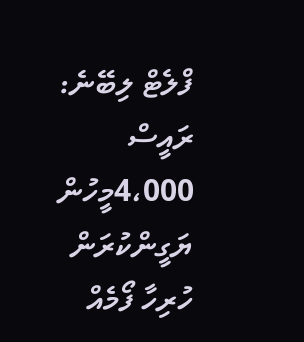ފްލެޓް ލިބޭނެ: ރައީސް
4،000މީހުން ޔަގީންކުރަން ހުރިހާ ފޯމެއް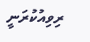ރިވިއުކުރަނީ